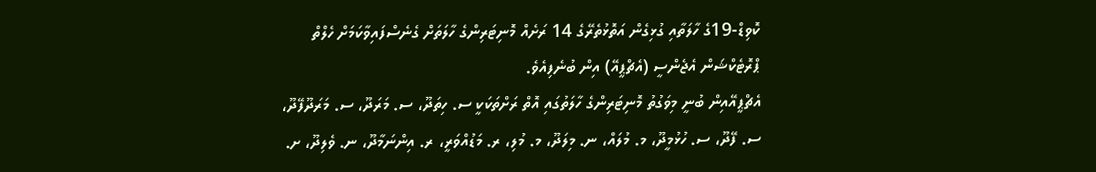ކޮވިޑް-19ގެ ހާލަތާއި ގުޅިގެން އަތޮޅުތެރޭގެ 14 ރަށެއް މޮނިޓަރިންގެ ހާލަތަށް ގެނެސްފައިވާކަމަށް ހެލްތް ޕްރޮޓެކްޝަން އެޖެންސީ (އެޗްޕީއޭ) އިން ބުނެފިއެވެ.
އެޗްޕީއޭއިން ބުނީ މިވަގުތު މޮނިޓަރިންގެ ހާލަތުގައި އޮތް ރަށްތަކަކީ ސ. ހިތަދޫ، ސ. މަރަދޫ، ސ. މަރަދޫފޭދޫ، ސ. ފޭދޫ، ސ. ހުޅުމީދޫ، މ. މުލައް، ނ. މިލަދޫ، މ. މުލި، ރ. މަޑުއްވަރީ، ރ. އިންނަމާދޫ، ނ. ވެލިދޫ، ށ.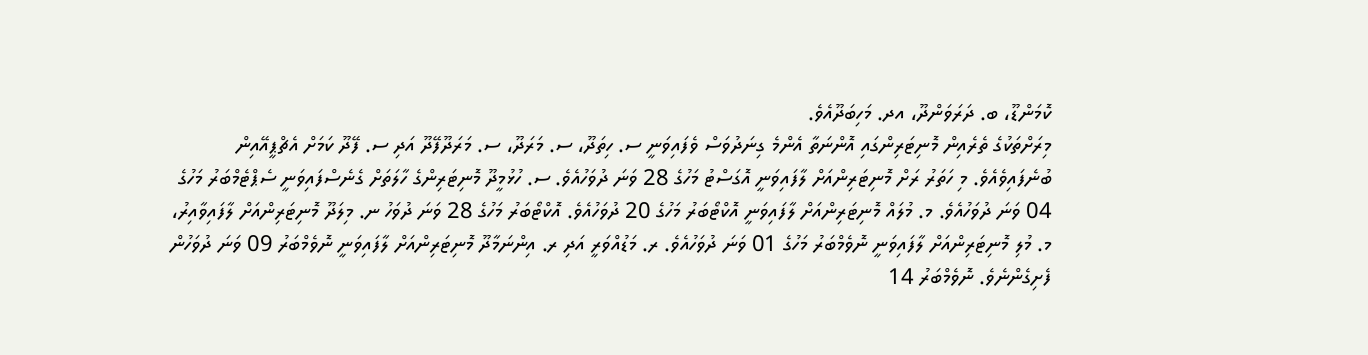ކޮމަންޑޫ، ބ. ދަރަވަންދޫ، އދ. މަހިބަދޫއެވެ.
މިރަށްތަކުގެ ތެރެއިން މޮނިޓަރިންގައި އޮންނަތާ އެންމެ ގިނަދުވަސް ވެފައިވަނީ ސ. ހިތަދޫ، ސ. މަރަދޫ، ސ. މަރަދޫފޭދޫ އަދި ސ. ފޭދޫ ކަމަށް އެޗްޕީއޭއިން ބުނެފައިވެއެވެ. މި ހަތަރު ރަށް މޮނިޓަރިންއަށް ލާފައިވަނީ އޮގަސްޓު މަހުގެ 28 ވަނަ ދުވަހުއެވެ. ސ. ހުޅުމީދޫ މޮނިޓަރިންގެ ހާލަތަށް ގެނެސްފައިވަނީ ސެޕްޓެމްބަރު މަހުގެ 04 ވަނަ ދުވަހުއެވެ. މ. މުލައް މޮނިޓަރިންއަށް ލާފައިވަނީ އޮކްޓޯބަރު މަހުގެ 20 ދުވަހުއެވެ. އޮކްޓޯބަރު މަހުގެ 28 ވަނަ ދުވަހު ނ. މިލަދޫ މޮނިޓަރިންއަށް ލާފައިވާއިރު، މ. މުލި މޮނިޓަރިންއަށް ލާފައިވަނީ ނޮވެމްބަރު މަހުގެ 01 ވަނަ ދުވަހުއެވެ. ރ. މަޑުއްވަރީ އަދި ރ. އިންނަމާދޫ މޮނިޓަރިންއަށް ލާފައިވަނީ ނޮވެމްބަރު 09 ވަނަ ދުވަހުން ފެށިގެންނެވެ. ނޮވެމްބަރު 14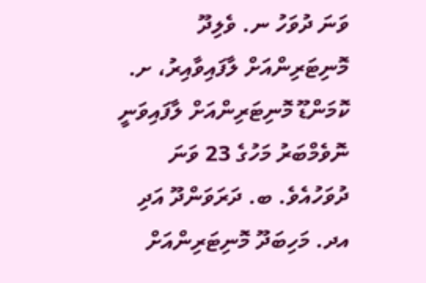ވަނަ ދުވަހު ނ. ވެލިދޫ މޮނިޓަރިންއަށް ލާފައިވާއިރު، ށ. ކޮމަންޑޫ މޮނިޓަރިންއަށް ލާފައިވަނީ ނޮވެމްބަރު މަހުގެ 23 ވަނަ ދުވަހުއެވެ. ބ. ދަރަވަންދޫ އަދި އދ. މަހިބަދޫ މޮނިޓަރިންއަށް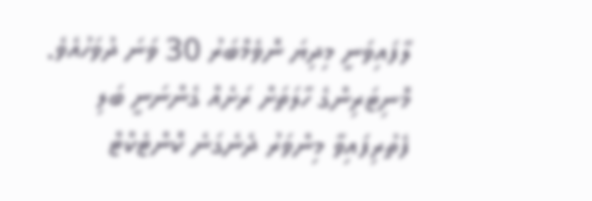ލާފައިވަނީ މިދިޔަ ނޮވެމްބަރު 30 ވަނަ ދުވަހުއެވެ.
މޮނިޓަރިންގެ ހާލަތަށް ރަށެއް ގެންނަނީ ބަލި ފެތުރިފައިވާ މިންވަރު ދެނެގަނެ ކޮންޓެކްޓް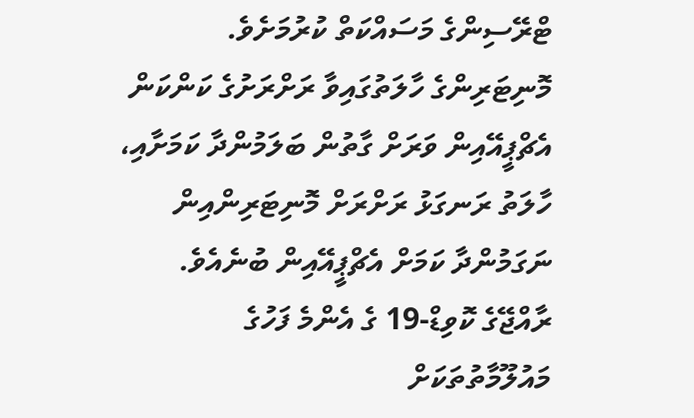ޓްރޭސިންގެ މަސައްކަތް ކުރުމަށެވެ. މޮނިޓަރިންގެ ހާލަތުގައިވާ ރަށްރަށުގެ ކަންކަން އެޗްޕީއޭއިން ވަރަށް ގާތުން ބަލަމުންދާ ކަމަށާއި، ހާލަތު ރަނގަޅު ރަށްރަށް މޮނިޓަރިންއިން ނަގަމުންދާ ކަމަށް އެޗްޕީއޭއިން ބުނެއެވެ.
ރާއްޖޭގެ ކޮވިޑް-19 ގެ އެންމެ ފަހުގެ މައުލޫމާތުތަކަށް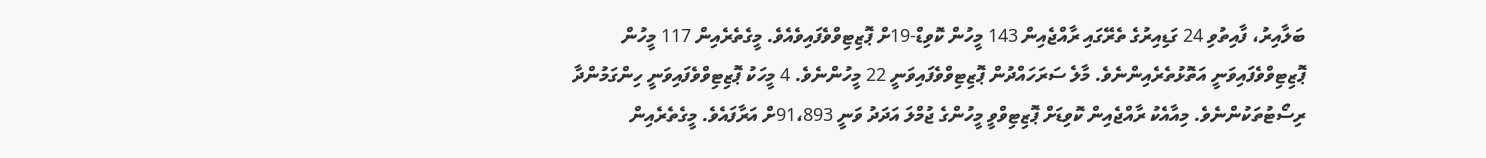ބަލާއިރު، ފާއިތުވި 24 ގަޑިއިރުގެ ތެރޭގައި ރާއްޖެއިން 143 މީހުން ކޮވިޑް-19ށް ޕޮޒިޓިވްވެފައިވެއެވެ. މީގެތެރެއިން 117 މީހުން ޕޮޒިޓިވްވެފައިވަނީ އަތޮޅުތެރެއިންނެވެ. މާލެ ސަރަހައްދުން ޕޮޒިޓިވްވެފައިވަނީ 22 މީހުންނެވެ. 4 މީހަކު ޕޮޒިޓިވްވެފައިވަނީ ހިންގަމުންދާ ރިސޯޓުތަކުންނެވެ. މިއާއެކު ރާއްޖެއިން ކޮވިޑަށް ޕޮޒިޓިވްވީ މީހުންގެ ޖުމްލަ އަދަދު ވަނީ 91،893ށް އަރާފައެވެ. މީގެތެރެއިން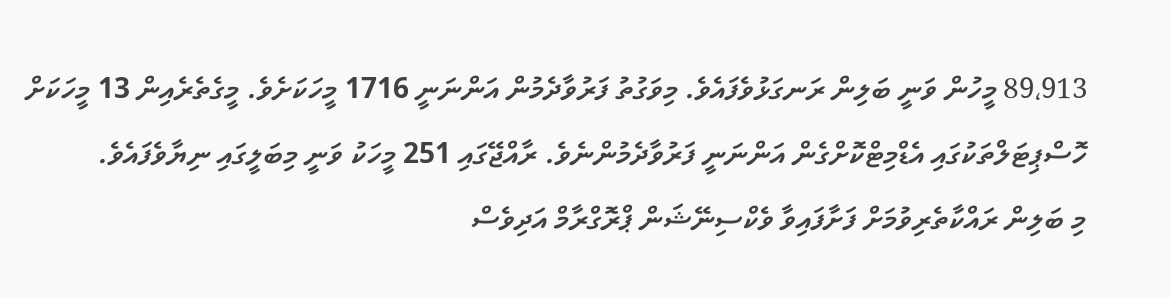89،913 މީހުން ވަނީ ބަލިން ރަނގަޅުވެފައެވެ. މިވަގުތު ފަރުވާދެމުން އަންނަނީ 1716 މީހަކަށެވެ. މީގެތެރެއިން 13 މީހަކަށް ހޮސްޕިޓަލްތަކުގައި އެޑްމިޓްކޮށްގެން އަންނަނީ ފަރުވާދެމުންނެވެ. ރާއްޖޭގައި 251 މީހަކު ވަނީ މިބަލީގައި ނިޔާވެފައެވެ.
މި ބަލިން ރައްކާތެރިވުމަށް ފަށާފައިވާ ވެކްސިނޭޝަން ޕްރޮގްރާމް އަދިވެސް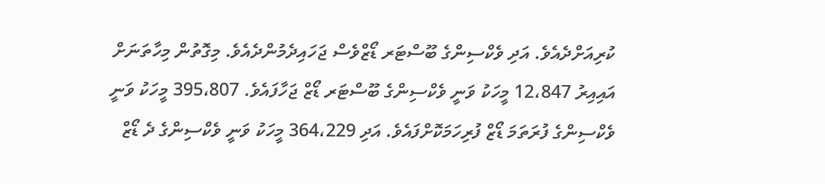ކުރިއަށްދެއެވެ. އަދި ވެކްސިންގެ ބޫސްޓަރ ޑޯޒްވެސް ޖަހައިދެމުންދެއެވެ. މިގޮތުން މިހާތަނަށް އައިއިރު 12،847 މީހަކު ވަނީ ވެކްސިންގެ ބޫސްޓަރ ޑޯޒް ޖަހާފައެވެ. 395،807 މީހަކު ވަނީ ވެކްސިންގެ ފުރަތަމަ ޑޯޒް ފުރިހަމަކޮށްފައެވެ. އަދި 364،229 މީހަކު ވަނީ ވެކްސިންގެ ދެ ޑޯޒް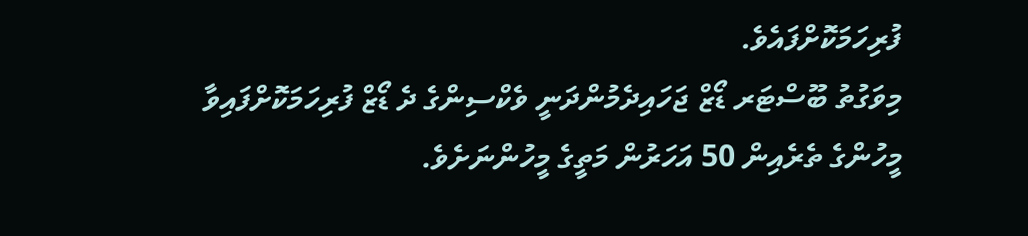ފުރިހަމަކޮށްފައެވެ.
މިވަގުތު ބޫސްޓަރ ޑޯޒް ޖަހައިދެމުންދަނީ ވެކްސިންގެ ދެ ޑޯޒް ފުރިހަމަކޮށްފައިވާ މީހުންގެ ތެރެއިން 50 އަހަރުން މަތީގެ މީހުންނަށެވެ.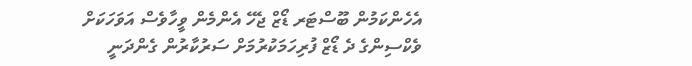އެހެންކަމުން ބޫސްޓަރ ޑޯޒް ޖެހޭ އެންމެން ވީހާވެސް އަވަހަކަށް ވެކްސިންގެ ދެ ޑޯޒް ފުރިހަމަކުރުމަށް ސަރުކާރުން ގެންދަނީ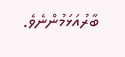ބާރުއަޅަމުންނެވެ.